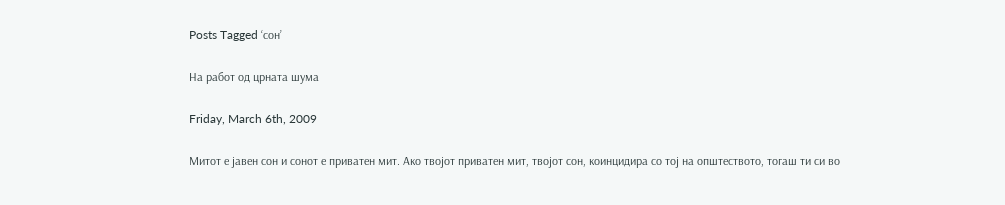Posts Tagged ‘сон’

На работ од црната шума

Friday, March 6th, 2009

Митот е јавен сон и сонот е приватен мит. Ако твојот приватен мит, твојот сон, коинцидира со тој на општеството, тогаш ти си во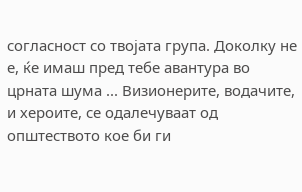согласност со твојата група. Доколку не е, ќе имаш пред тебе авантура во црната шума ... Визионерите, водачите, и хероите, се одалечуваат од општеството кое би ги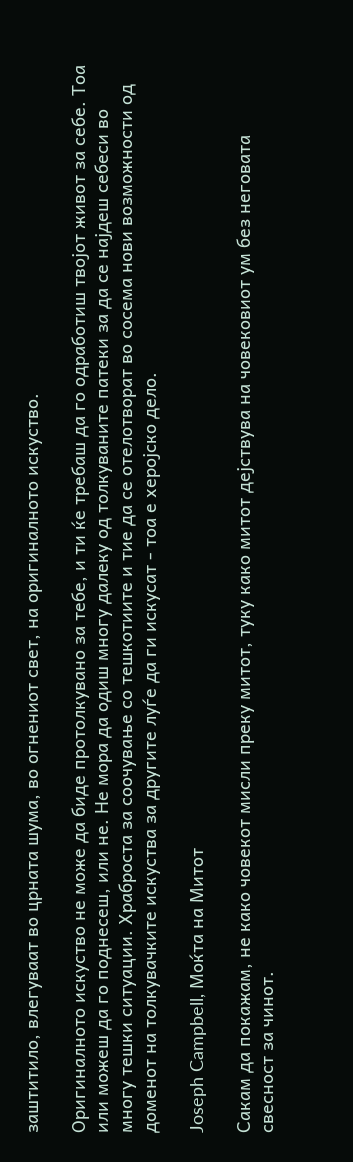заштитило, влегуваат во црната шума, во огнениот свет, на оригиналното искуство.

Оригиналното искуство не може да биде протолкувано за тебе, и ти ќе требаш да го одработиш твојот живот за себе. Тоа или можеш да го поднесеш, или не. Не мора да одиш многу далеку од толкуваните патеки за да се најдеш себеси во многу тешки ситуации. Храброста за соочување со тешкотиите и тие да се отелотворат во сосема нови возможности од доменот на толкувачките искуства за другите луѓе да ги искусат - тоа е херојско дело.

Joseph Campbell, Моќта на Митот

Сакам да покажам, не како човекот мисли преку митот, туку како митот дејствува на човековиот ум без неговата свесност за чинот.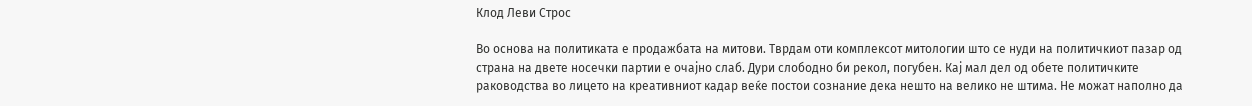Клод Леви Строс

Во основа на политиката е продажбата на митови. Тврдам оти комплексот митологии што се нуди на политичкиот пазар од страна на двете носечки партии е очајно слаб. Дури слободно би рекол, погубен. Кај мал дел од обете политичките раководства во лицето на креативниот кадар веќе постои сознание дека нешто на велико не штима. Не можат наполно да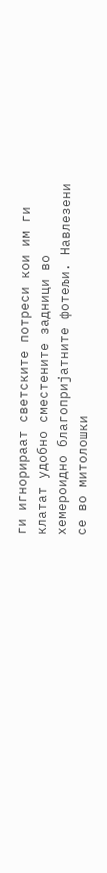ги игнорираат светските потреси кои им ги клатат удобно сместените задници во хемероидно благопријатните фотељи. Навлезени се во митолошки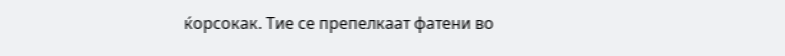ќорсокак. Тие се препелкаат фатени во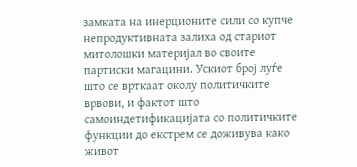замката на инерционите сили со купче непродуктивната залиха од стариот митолошки материјал во своите партиски магацини. Ускиот број луѓе што се врткаат околу политичките врвови, и фактот што самоиндетификацијата со политичките функции до екстрем се доживува како живот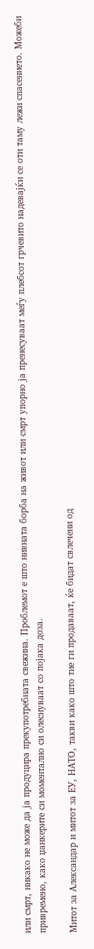или смрт, никако не може да ја продуцира прекупотребната свежина. Проблемот е што нивната борба на живот или смрт упорно ја пренесуваат меѓу плебсот грчевито надевајќи се оти таму лежи спасението. Можеби привремено, како џанкерите си моментално си олеснуваат со појака доза.

Митот за Александар и митот за ЕУ, НАТО, такви како што тие ги продаваат, ќе бидат свлечени од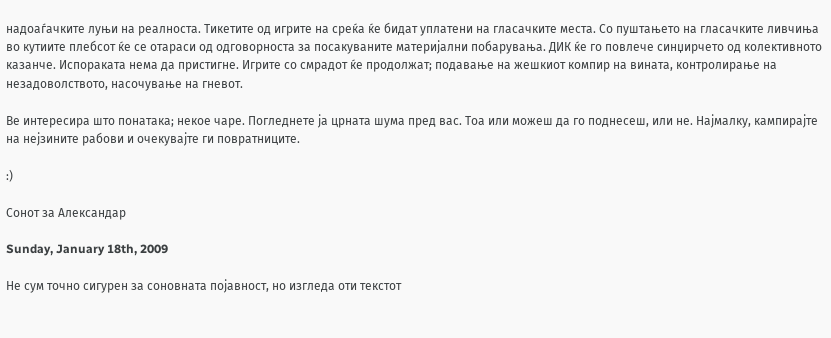надоаѓачките луњи на реалноста. Тикетите од игрите на среќа ќе бидат уплатени на гласачките места. Со пуштањето на гласачките ливчиња во кутиите плебсот ќе се отараси од одговорноста за посакуваните материјални побарувања. ДИК ќе го повлече синџирчето од колективното казанче. Испораката нема да пристигне. Игрите со смрадот ќе продолжат; подавање на жешкиот компир на вината, контролирање на незадоволството, насочување на гневот.

Ве интересира што понатака; некое чаре. Погледнете ја црната шума пред вас. Тоа или можеш да го поднесеш, или не. Најмалку, кампирајте на нејзините рабови и очекувајте ги повратниците.

:)

Сонот за Александар

Sunday, January 18th, 2009

Не сум точно сигурен за соновната појавност, но изгледа оти текстот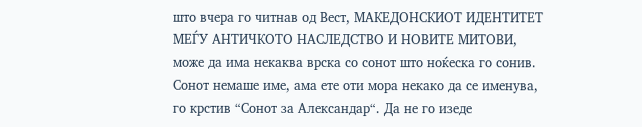што вчера го читнав од Вест, МАКЕДОНСКИОТ ИДЕНТИТЕТ МЕЃУ АНТИЧКОТО НАСЛЕДСТВО И НОВИТЕ МИТОВИ, може да има некаква врска со сонот што ноќеска го сонив. Сонот немаше име, ама ете оти мора некако да се именува, го крстив “Сонот за Александар“. Да не го изеде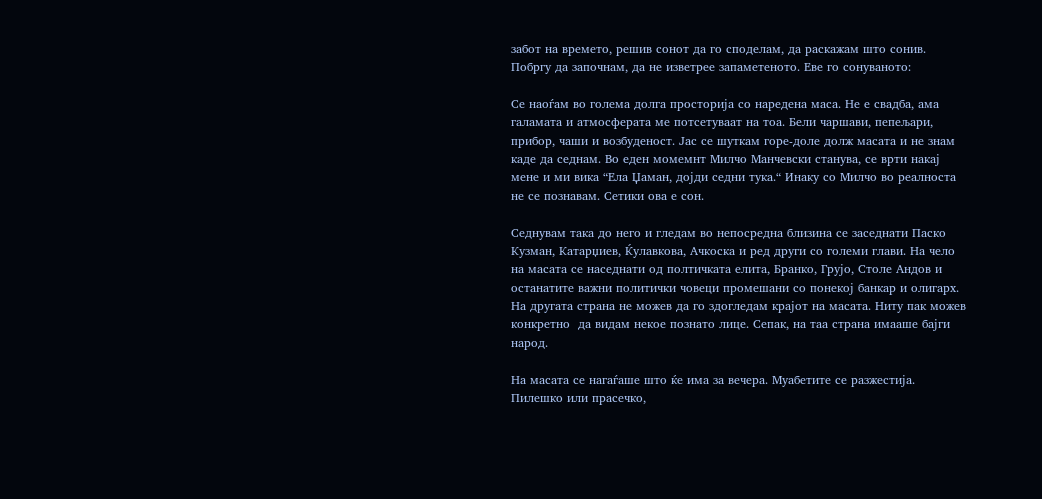забот на времето, решив сонот да го споделам, да раскажам што сонив. Побргу да започнам, да не изветрее запаметеното. Еве го сонуваното:

Се наоѓам во голема долга просторија со наредена маса. Не е свадба, ама галамата и атмосферата ме потсетуваат на тоа. Бели чаршави, пепељари, прибор, чаши и возбуденост. Јас се шуткам горе-доле долж масата и не знам каде да седнам. Во еден момемнт Милчо Манчевски станува, се врти накај мене и ми вика “Ела Џаман, дојди седни тука.“ Инаку со Милчо во реалноста не се познавам. Сетики ова е сон.

Седнувам така до него и гледам во непосредна близина се заседнати Паско Кузман, Катарџиев, Ќулавкова, Ачкоска и ред други со големи глави. На чело на масата се наседнати од полтичката елита, Бранко, Грујо, Столе Андов и останатите важни политички човеци промешани со понекој банкар и олигарх. На другата страна не можев да го здогледам крајот на масата. Ниту пак можев конкретно  да видам некое познато лице. Сепак, на таа страна имааше бајги народ.

На масата се нагаѓаше што ќе има за вечера. Муабетите се разжестија. Пилешко или прасечко,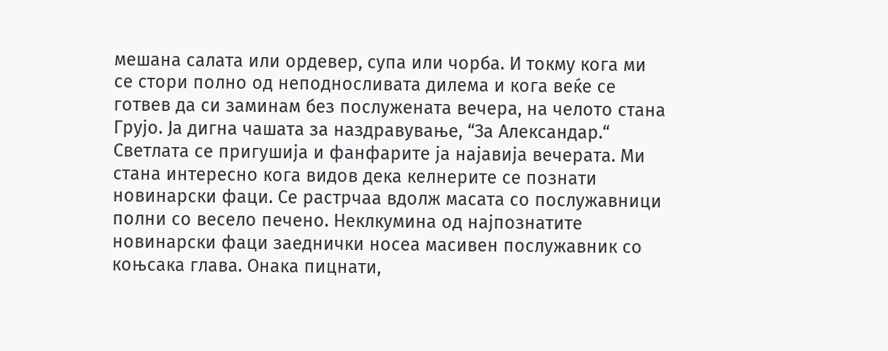мешана салата или ордевер, супа или чорба. И токму кога ми се стори полно од неподносливата дилема и кога веќе се готвев да си заминам без послужената вечера, на челото стана Грујо. Ја дигна чашата за наздравување, “За Александар.“ Светлата се пригушија и фанфарите ја најавија вечерата. Ми стана интересно кога видов дека келнерите се познати новинарски фаци. Се растрчаа вдолж масата со послужавници полни со весело печено. Неклкумина од најпознатите новинарски фаци заеднички носеа масивен послужавник со коњсака глава. Онака пицнати,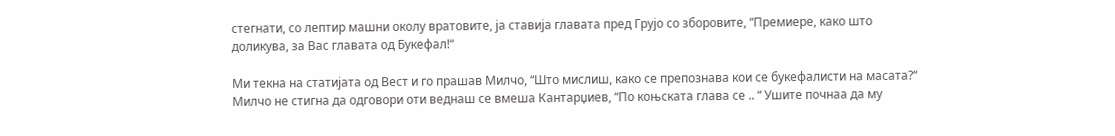стегнати, со лептир машни околу вратовите, ја ставија главата пред Грујо со зборовите, “Премиере, како што доликува, за Вас главата од Букефал!“

Ми текна на статијата од Вест и го прашав Милчо, “Што мислиш, како се препознава кои се букефалисти на масата?“ Милчо не стигна да одговори оти веднаш се вмеша Кантарџиев, “По коњската глава се .. “ Ушите почнаа да му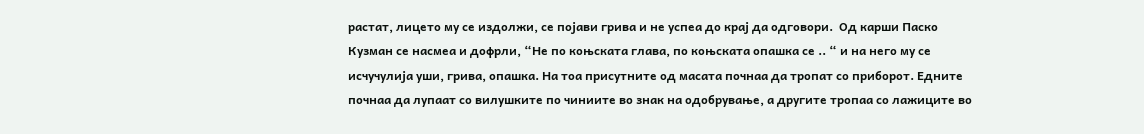растат, лицето му се издолжи, се појави грива и не успеа до крај да одговори.  Од карши Паско Кузман се насмеа и дофрли, “Не по коњската глава, по коњската опашка се .. “ и на него му се исчучулија уши, грива, опашка. На тоа присутните од масата почнаа да тропат со приборот. Едните почнаа да лупаат со вилушките по чиниите во знак на одобрување, а другите тропаа со лажиците во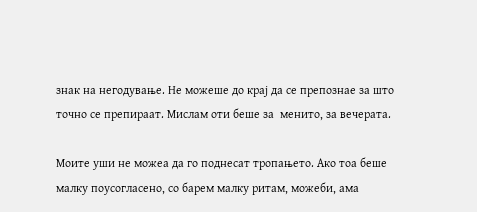знак на негодување. Не можеше до крај да се препознае за што точно се препираат. Мислам оти беше за  менито, за вечерата.

Моите уши не можеа да го поднесат тропањето. Ако тоа беше малку поусогласено, со барем малку ритам, можеби, ама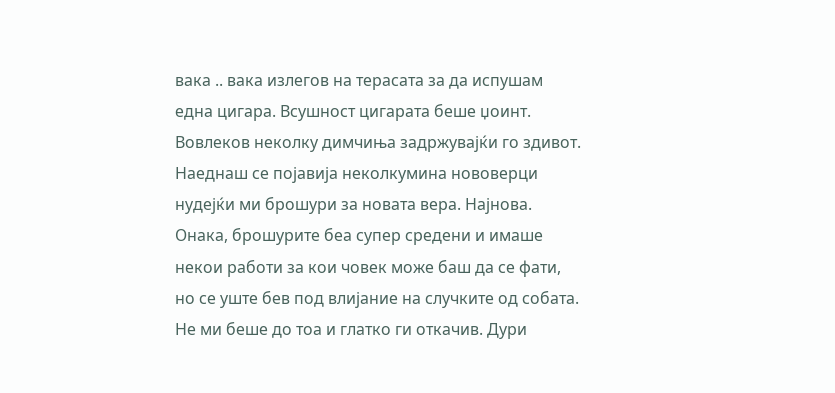вака .. вака излегов на терасата за да испушам една цигара. Всушност цигарата беше џоинт. Вовлеков неколку димчиња задржувајќи го здивот. Наеднаш се појавија неколкумина нововерци нудејќи ми брошури за новата вера. Најнова. Онака, брошурите беа супер средени и имаше некои работи за кои човек може баш да се фати, но се уште бев под влијание на случките од собата. Не ми беше до тоа и глатко ги откачив. Дури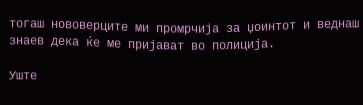тогаш нововерците ми промрчија за џоинтот и веднаш знаев дека ќе ме пријават во полиција.

Уште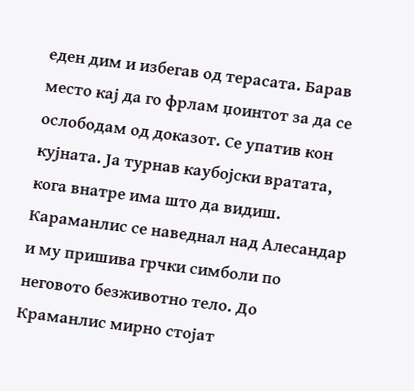еден дим и избегав од терасата. Барав место кај да го фрлам џоинтот за да се ослободам од доказот. Се упатив кон кујната. Ја турнав каубојски вратата, кога внатре има што да видиш. Караманлис се наведнал над Алесандар и му пришива грчки симболи по неговото безживотно тело. До Краманлис мирно стојат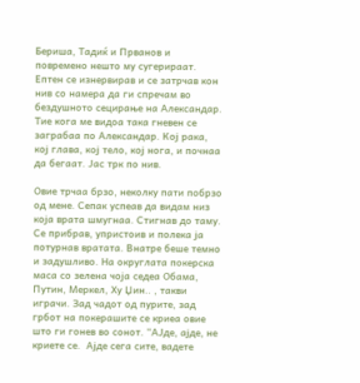Бериша, Тадиќ и Прванов и повремено нешто му сугерираат. Ептен се изнервирав и се затрчав кон нив со намера да ги спречам во бездушното сецирање на Александар. Тие кога ме видоа така гневен се заграбаа по Александар. Кој рака, кој глава, кој тело, кој нога, и почнаа да бегаат. Јас трк по нив.

Овие трчаа брзо, неколку пати побрзо од мене. Сепак успеав да видам низ која врата шмугнаа. Стигнав до таму. Се прибрав, упристоив и полека ја потурнав вратата. Внатре беше темно и задушливо. На округлата покерска маса со зелена чоја седеа Обама, Путин, Меркел, Ху Џин.. , такви играчи. Зад чадот од пурите, зад грбот на покерашите се криеа овие што ги гонев во сонот. “АЈде, ајде, не криете се.  Ајде сега сите, вадете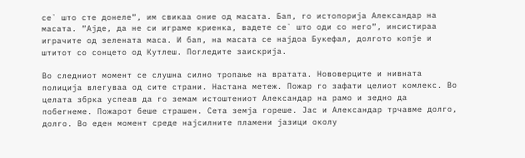се` што сте донеле“, им свикаа оние од масата. Бап, го истопорија Александар на масата. “Ајде, да не си играме криенка, вадете се` што оди со него“, инсистираа играчите од зелената маса. И бап, на масата се најдоа Букефал, долгото копје и штитот со сонцето од Кутлеш. Погледите заискрија.

Во следниот момент се слушна силно тропање на вратата. Нововерците и нивната полиција влегуваа од сите страни. Настана метеж. Пожар го зафати целиот комлекс. Во целата збрка успеав да го земам истоштениот Александар на рамо и зедно да побегнеме. Пожарот беше страшен. Сета земја гореше. Јас и Александар трчавме долго, долго. Во еден момент среде најсилните пламени јазици околу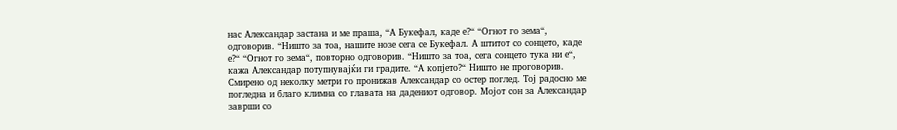нас Александар застана и ме праша, “А Букефал, каде е?“ “Огнот го зема“, одговорив. “Ништо за тоа, нашите нозе сега се Букефал. А штитот со сонцето, каде е?“ “Огнот го зема“, повторно одговорив. “Ништо за тоа, сега сонцето тука ни е“, кажа Александар потупнувајќи ги градите. “А копјето?“ Ништо не проговорив. Смирено од неколку метри го пронижав Александар со остер поглед. Тој радосно ме погледна и благо климна со главата на дадениот одговор. Мојот сон за Александар заврши со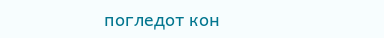погледот кон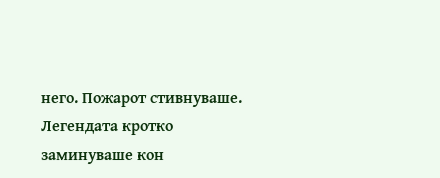него. Пожарот стивнуваше. Легендата кротко заминуваше кон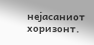нејасаниот хоризонт.